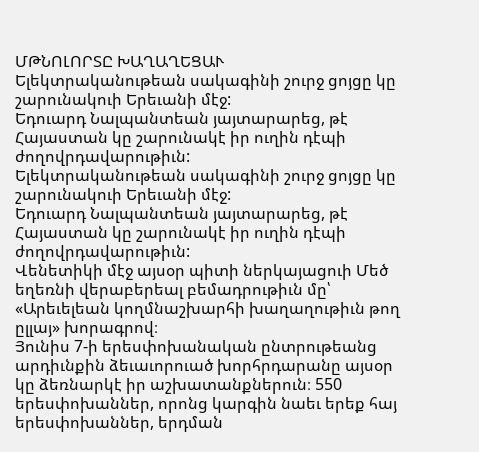ՄԹՆՈԼՈՐՏԸ ԽԱՂԱՂԵՑԱՒ
Ելեկտրականութեան սակագինի շուրջ ցոյցը կը շարունակուի Երեւանի մէջ:
Եդուարդ Նալպանտեան յայտարարեց, թէ Հայաստան կը շարունակէ իր ուղին դէպի ժողովրդավարութիւն:
Ելեկտրականութեան սակագինի շուրջ ցոյցը կը շարունակուի Երեւանի մէջ:
Եդուարդ Նալպանտեան յայտարարեց, թէ Հայաստան կը շարունակէ իր ուղին դէպի ժողովրդավարութիւն:
Վենետիկի մէջ այսօր պիտի ներկայացուի Մեծ եղեռնի վերաբերեալ բեմադրութիւն մը՝ «Արեւելեան կողմնաշխարհի խաղաղութիւն թող ըլլայ» խորագրով։
Յունիս 7-ի երեսփոխանական ընտրութեանց արդիւնքին ձեւաւորուած խորհրդարանը այսօր կը ձեռնարկէ իր աշխատանքներուն։ 550 երեսփոխաններ, որոնց կարգին նաեւ երեք հայ երեսփոխաններ, երդման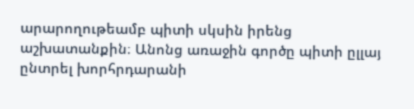արարողութեամբ պիտի սկսին իրենց աշխատանքին։ Անոնց առաջին գործը պիտի ըլլայ ընտրել խորհրդարանի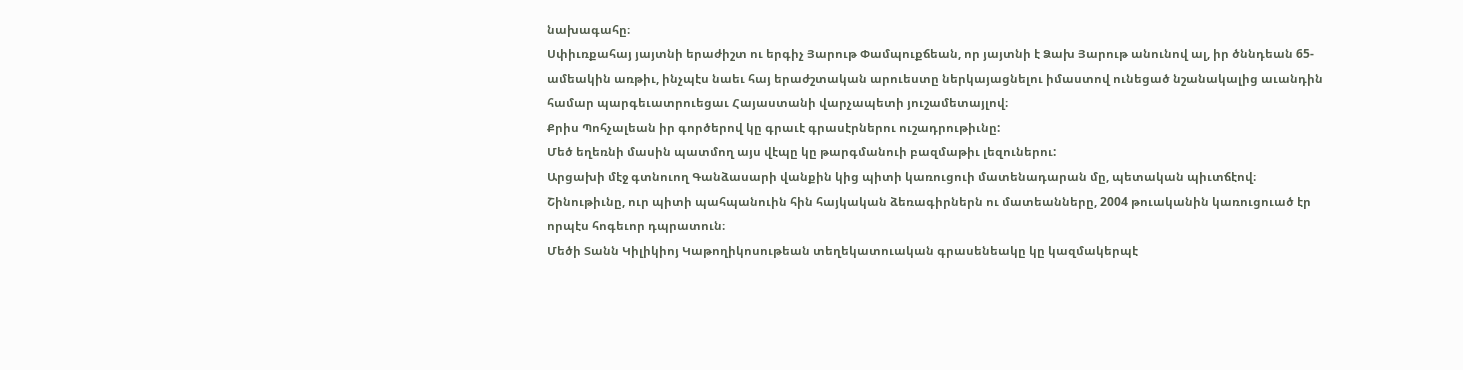նախագահը։
Սփիւռքահայ յայտնի երաժիշտ ու երգիչ Յարութ Փամպուքճեան, որ յայտնի է Ձախ Յարութ անունով ալ, իր ծննդեան 65-ամեակին առթիւ, ինչպէս նաեւ հայ երաժշտական արուեստը ներկայացնելու իմաստով ունեցած նշանակալից աւանդին համար պարգեւատրուեցաւ Հայաստանի վարչապետի յուշամետայլով։
Քրիս Պոհչալեան իր գործերով կը գրաւէ գրասէրներու ուշադրութիւնը:
Մեծ եղեռնի մասին պատմող այս վէպը կը թարգմանուի բազմաթիւ լեզուներու:
Արցախի մէջ գտնուող Գանձասարի վանքին կից պիտի կառուցուի մատենադարան մը, պետական պիւտճէով։ Շինութիւնը, ուր պիտի պահպանուին հին հայկական ձեռագիրներն ու մատեանները, 2004 թուականին կառուցուած էր որպէս հոգեւոր դպրատուն։
Մեծի Տանն Կիլիկիոյ Կաթողիկոսութեան տեղեկատուական գրասենեակը կը կազմակերպէ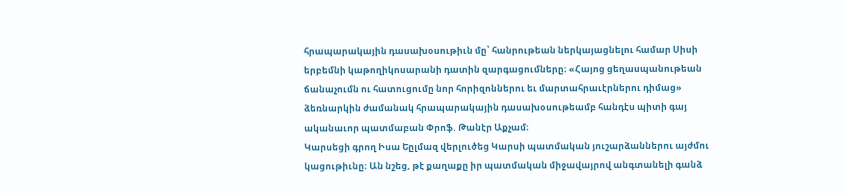հրապարակային դասախօսութիւն մը՝ հանրութեան ներկայացնելու համար Սիսի երբեմնի կաթողիկոսարանի դատին զարգացումները։ «Հայոց ցեղասպանութեան ճանաչումն ու հատուցումը նոր հորիզոններու եւ մարտահրաւէրներու դիմաց» ձեռնարկին ժամանակ հրապարակային դասախօսութեամբ հանդէս պիտի գայ ականաւոր պատմաբան Փրոֆ. Թանէր Աքչամ։
Կարսեցի գրող Իսա Եըլմազ վերլուծեց Կարսի պատմական յուշարձաններու այժմու կացութիւնը։ Ան նշեց, թէ քաղաքը իր պատմական միջավայրով անգտանելի գանձ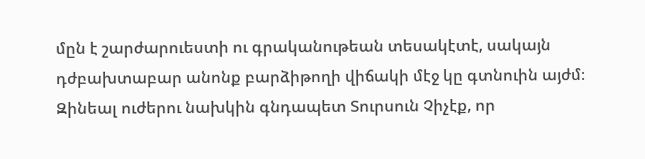մըն է շարժարուեստի ու գրականութեան տեսակէտէ, սակայն դժբախտաբար անոնք բարձիթողի վիճակի մէջ կը գտնուին այժմ։
Զինեալ ուժերու նախկին գնդապետ Տուրսուն Չիչէք, որ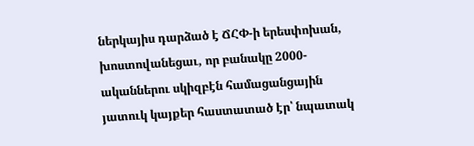ներկայիս դարձած է ՃՀՓ-ի երեսփոխան, խոստովանեցաւ, որ բանակը 2000-ականներու սկիզբէն համացանցային յատուկ կայքեր հաստատած էր՝ նպատակ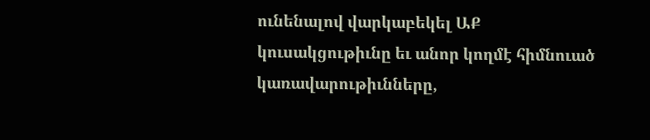ունենալով վարկաբեկել ԱՔ կուսակցութիւնը եւ անոր կողմէ հիմնուած կառավարութիւնները,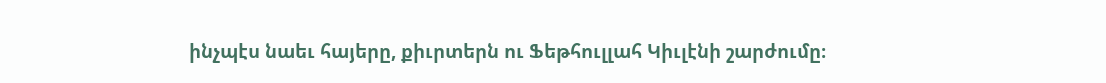ինչպէս նաեւ հայերը, քիւրտերն ու Ֆեթհուլլահ Կիւլէնի շարժումը։